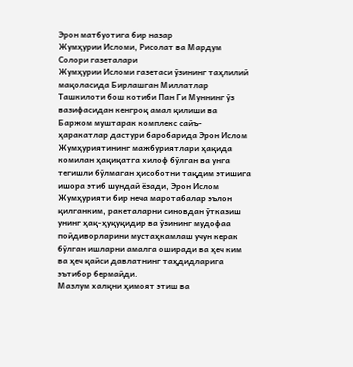Эрон матбуотига бир назар
Жумҳурии Исломи, Рисолат ва Мардум Солори газеталари
Жумҳурии Исломи газетаси ўзининг таҳлилий мақоласида Бирлашган Миллатлар Ташкилоти бош котиби Пан Ги Муннинг ўз вазифасидан кенгроқ амал қилиши ва Баржом муштарак комплекс сайъ-ҳаракатлар дастури баробарида Эрон Ислом Жумҳуриятининг мажбуриятлари ҳақида комилан ҳақиқатга хилоф бўлган ва унга тегишли бўлмаган ҳисоботни тақдим этишига ишора этиб шундай ёзади, Эрон Ислом Жумҳурияти бир неча маротабалар эълон қилганким, ракеталарни синовдан ўтказиш унинг ҳақ-ҳуқуқидир ва ўзининг мудофаа пойдиворларини мустаҳкамлаш учун керак бўлган ишларни амалга оширади ва ҳеч ким ва ҳеч қайси давлатнинг таҳдидларига эътибор бермайди.
Мазлум халқни ҳимоят этиш ва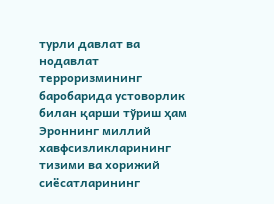турли давлат ва нодавлат терроризмининг баробарида устоворлик билан қарши тўриш ҳам Эроннинг миллий хавфсизликларининг тизими ва хорижий сиёсатларининг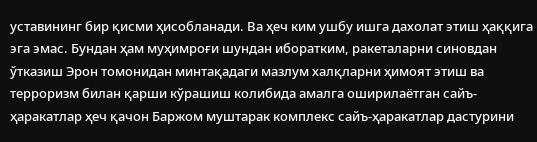уставининг бир қисми ҳисобланади. Ва ҳеч ким ушбу ишга дахолат этиш ҳаққига эга эмас. Бундан ҳам муҳимроғи шундан иборатким, ракеталарни синовдан ўтказиш Эрон томонидан минтақадаги мазлум халқларни ҳимоят этиш ва терроризм билан қарши кўрашиш колибида амалга оширилаётган сайъ-ҳаракатлар ҳеч қачон Баржом муштарак комплекс сайъ-ҳаракатлар дастурини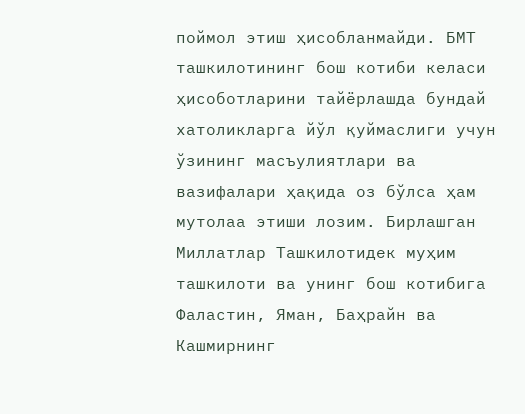поймол этиш ҳисобланмайди. БМТ ташкилотининг бош котиби келаси ҳисоботларини тайёрлашда бундай хатоликларга йўл қуймаслиги учун ўзининг масъулиятлари ва вазифалари ҳақида оз бўлса ҳам мутолаа этиши лозим. Бирлашган Миллатлар Ташкилотидек муҳим ташкилоти ва унинг бош котибига Фаластин, Яман, Баҳрайн ва Кашмирнинг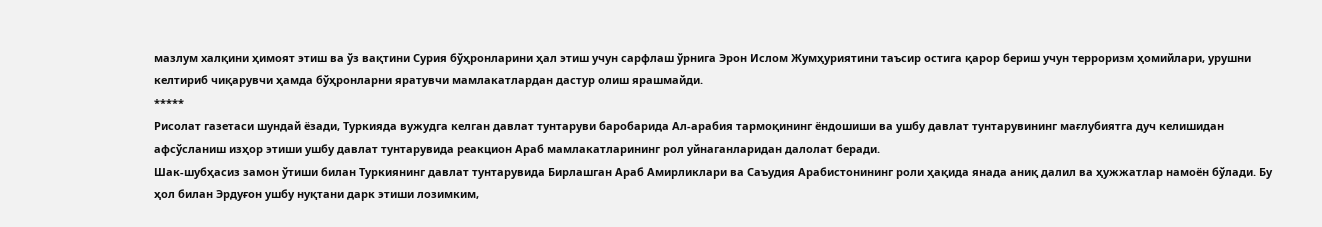мазлум халқини ҳимоят этиш ва ўз вақтини Сурия бўҳронларини ҳал этиш учун сарфлаш ўрнига Эрон Ислом Жумҳуриятини таъсир остига қарор бериш учун терроризм ҳомийлари, урушни келтириб чиқарувчи ҳамда бўҳронларни яратувчи мамлакатлардан дастур олиш ярашмайди.
*****
Рисолат газетаси шундай ёзади, Туркияда вужудга келган давлат тунтаруви баробарида Ал-арабия тармоқининг ёндошиши ва ушбу давлат тунтарувининг мағлубиятга дуч келишидан афсўсланиш изҳор этиши ушбу давлат тунтарувида реакцион Араб мамлакатларининг рол уйнаганларидан далолат беради.
Шак-шубҳасиз замон ўтиши билан Туркиянинг давлат тунтарувида Бирлашган Араб Амирликлари ва Саъудия Арабистонининг роли ҳақида янада аниқ далил ва ҳужжатлар намоён бўлади. Бу ҳол билан Эрдуғон ушбу нуқтани дарк этиши лозимким,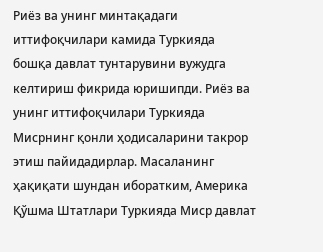Риёз ва унинг минтақадаги иттифоқчилари камида Туркияда бошқа давлат тунтарувини вужудга келтириш фикрида юришипди. Риёз ва унинг иттифоқчилари Туркияда Мисрнинг қонли ҳодисаларини такрор этиш пайидадирлар. Масаланинг ҳақиқати шундан иборатким, Америка Қўшма Штатлари Туркияда Миср давлат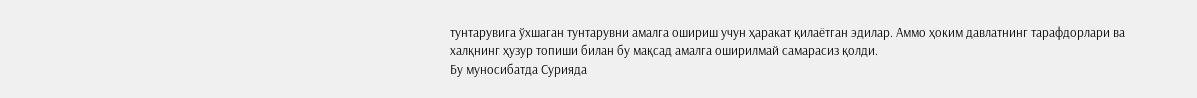тунтарувига ўхшаган тунтарувни амалга ошириш учун ҳаракат қилаётган эдилар. Аммо ҳоким давлатнинг тарафдорлари ва халқнинг ҳузур топиши билан бу мақсад амалга оширилмай самарасиз қолди.
Бу муносибатда Сурияда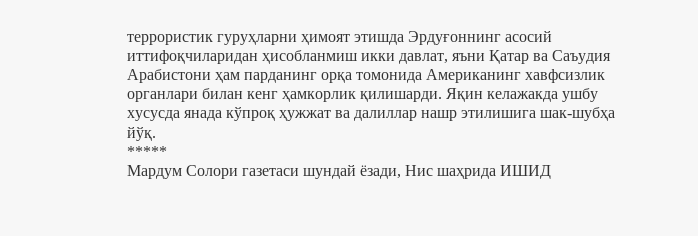террористик гуруҳларни ҳимоят этишда Эрдуғоннинг асосий иттифоқчиларидан ҳисобланмиш икки давлат, яъни Қатар ва Саъудия Арабистони ҳам парданинг орқа томонида Американинг хавфсизлик органлари билан кенг ҳамкорлик қилишарди. Яқин келажакда ушбу хусусда янада кўпроқ ҳужжат ва далиллар нашр этилишига шак-шубҳа йўқ.
*****
Мардум Солори газетаси шундай ёзади, Нис шаҳрида ИШИД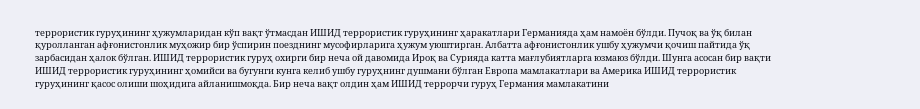террористик гуруҳининг ҳужумларидан кўп вақт ўтмасдан ИШИД террористик гуруҳининг ҳаракатлари Германияда ҳам намоён бўлди. Пучоқ ва ўқ билан қуролланган афғонистонлик муҳожир бир ўспирин поезднинг мусофирларига ҳужум уюштирган. Албатта афғонистонлик ушбу ҳужумчи қочиш пайтида ўқ зарбасидан ҳалок бўлган. ИШИД террористик гуруҳ охирги бир неча ой давомида Ироқ ва Сурияда катта мағлубиятларга юзмаюз бўлди. Шунга асосан бир вақти ИШИД террористик гуруҳининг ҳомийси ва бугунги кунга келиб ушбу гуруҳнинг душмани бўлган Европа мамлакатлари ва Америка ИШИД террористик гуруҳининг қасос олиши шоҳидига айланишмоқда. Бир неча вақт олдин ҳам ИШИД террорчи гуруҳ Германия мамлакатини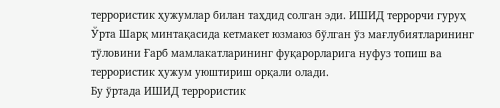террористик ҳужумлар билан таҳдид солган эди. ИШИД террорчи гуруҳ Ўрта Шарқ минтақасида кетмакет юзмаюз бўлган ўз мағлубиятларининг тўловини Ғарб мамлакатларининг фуқарорларига нуфуз топиш ва террористик ҳужум уюштириш орқали олади.
Бу ўртада ИШИД террористик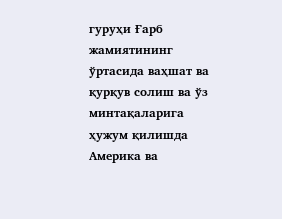гуруҳи Ғарб жамиятининг ўртасида ваҳшат ва қурқув солиш ва ўз минтақаларига ҳужум қилишда Америка ва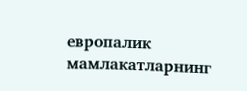европалик мамлакатларнинг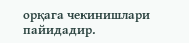орқага чекинишлари пайидадир.